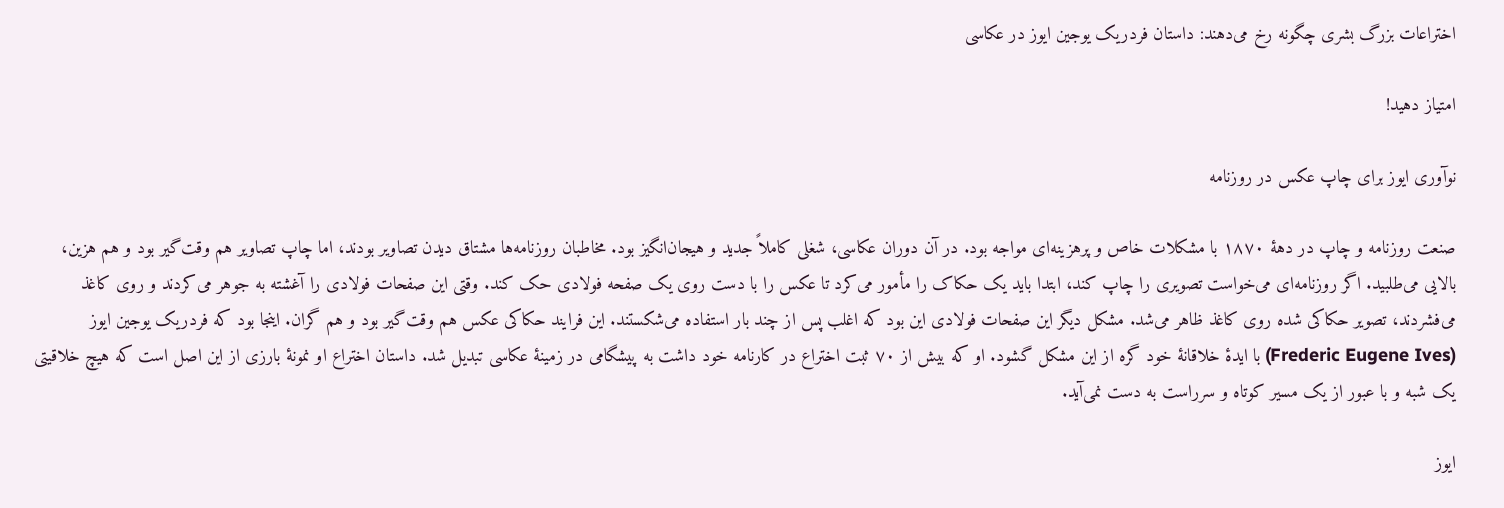اختراعات بزرگ بشری چگونه رخ می‌دهند: داستان فردریک یوجین ایوز در عکاسی

امتیاز دهید!

نوآوری ایوز برای چاپ عکس در روزنامه

صنعت روزنامه و چاپ در دهۀ ۱۸۷۰ با مشکلات خاص و پرهزینه‌ای مواجه بود. در آن دوران عکاسی، شغلی کاملاً جدید و هیجان‌انگیز بود. مخاطبان روزنامه‌ها مشتاق دیدن تصاویر بودند، اما چاپ تصاویر هم وقت‌گیر بود و هم هزین، بالایی می‌طلبید. اگر روزنامه‌ای می‌خواست تصویری را چاپ کند، ابتدا باید یک حکاک را مأمور می‌کرد تا عکس را با دست روی یک صفحه فولادی حک کند. وقتی این صفحات فولادی را آغشته به جوهر می‌کردند و روی کاغذ می‌فشردند، تصویر حکاکی شده روی کاغذ ظاهر می‌شد. مشکل دیگر این صفحات فولادی این بود که اغلب پس از چند بار استفاده می‌شکستند. این فرایند حکاکی عکس هم وقت‌گیر بود و هم گران. اینجا بود که فردریک یوجین ایوز (Frederic Eugene Ives) با ایدۀ خلاقانۀ خود گره از این مشکل گشود. او که بیش از ۷۰ ثبت اختراع در کارنامه خود داشت به پیشگامی در زمینۀ عکاسی تبدیل شد. داستان اختراع او نمونۀ بارزی از این اصل است که هیچ خلاقیتی یک شبه و با عبور از یک مسیر کوتاه و سرراست به دست نمی‌آید.

ایوز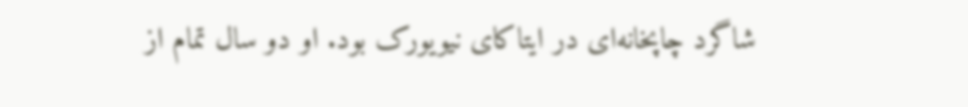شاگرد چاپخانه‌ای در ایتاکای نیویورک بود. او دو سال تمام از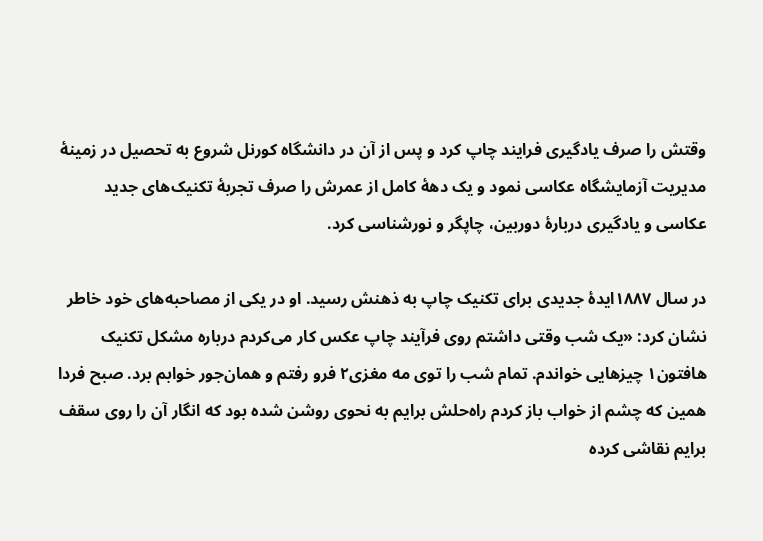وقتش را صرف یادگیری فرایند چاپ کرد و پس از آن در دانشگاه کورنل شروع به تحصیل در زمینۀ مدیریت آزمایشگاه عکاسی نمود و یک دهۀ کامل از عمرش را صرف تجربۀ تکنیک‌های جدید عکاسی و یادگیری دربارۀ دوربین، چاپگر و نورشناسی کرد.

در سال ۱۸۸۷ایدۀ جدیدی برای تکنیک چاپ به ذهنش رسید. او در یکی از مصاحبه‌های خود خاطر نشان کرد: «یک شب وقتی داشتم روی فرآیند چاپ عکس کار می‌کردم درباره مشکل تکنیک هافتون۱ چیزهایی خواندم. تمام شب را توی مه مغزی۲ فرو رفتم و همان‌جور خوابم برد. صبح فردا همین که چشم از خواب باز کردم راه‌حلش برایم به نحوی روشن شده بود که انگار آن را روی سقف برایم نقاشی کرده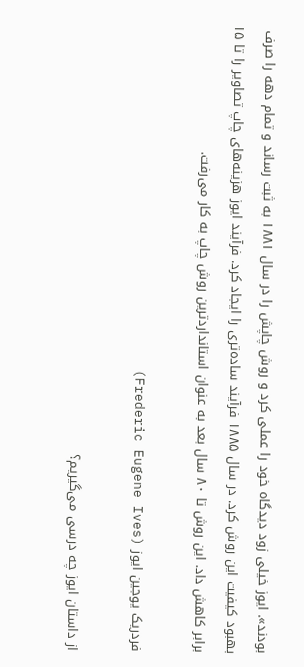بودند». ایوز خیلی زود دیدگاه خود را عملی کرد و روش چاپش را در سال ۱۸۸۱ به ثبت رساند و تمام دهه را صرف بهبود کیفیت این روش کرد. در سال ۱۸۸۵ فرآیند ساده‌تری را ایجاد کرد. فرآیند ایوز هزینه‌های چاپ تصاویر را تا ۱۵ برابر کاهش داد. این روش تا ۸۰ سال بعد به عنوان استانداردترین روش چاپ به کار می‌رفت.

فردریک یوجین ایوز (Frederic Eugene Ives)

از داستان ایوز چه درسی می‌گیریم؟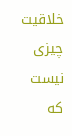خلاقیت چیزی نیست که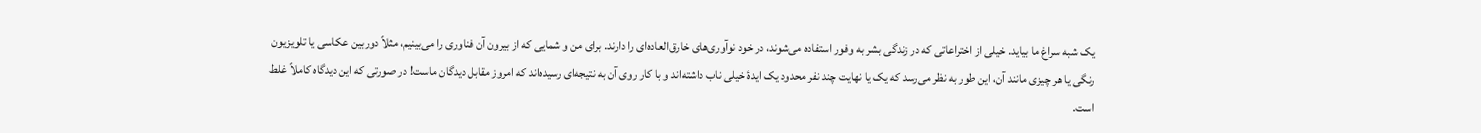یک شبه سراغ ما بیاید. خیلی از اختراعاتی که در زندگی بشر به وفور استفاده می‌شوند، در خود نوآوری‌های خارق‌العاده‌ای را دارند. برای من و شمایی که از بیرون آن فناوری را می‌بینیم، مثلاً دوربین عکاسی یا تلویزیون رنگی یا هر چیزی مانند آن، این طور به نظر می‌رسد که یک یا نهایت چند نفر محدود یک ایدۀ خیلی ناب داشته‌اند و با کار روی آن به نتیجه‌ای رسیده‌اند که امروز مقابل دیدگان ماست! در صورتی که این دیدگاه کاملاً غلط است.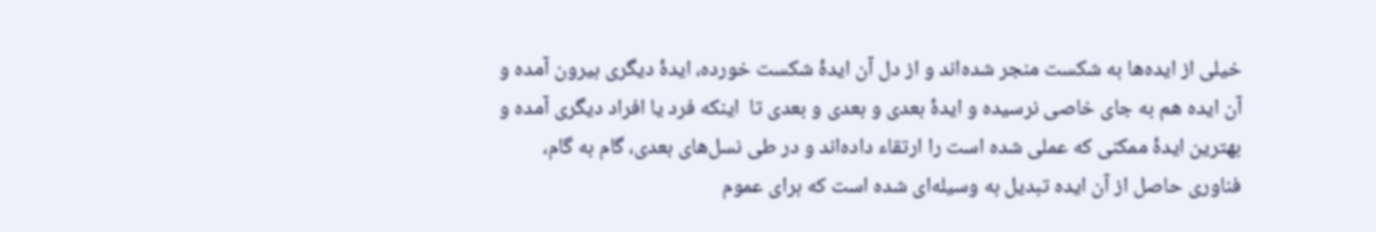خیلی از ایده‌ها به شکست منجر شده‌اند و از دل آن ایدۀ شکست خورده، ایدۀ دیگری بیرون آمده و آن ایده هم به جای خاصی نرسیده و ایدۀ بعدی و بعدی و بعدی تا  اینکه فرد یا افراد دیگری آمده و بهترین ایدۀ ممکنی که عملی شده است را ارتقاء داده‌اند و در طی نسل‌های بعدی، گام به گام، فناوری حاصل از آن ایده تبدیل به وسیله‌ای شده است که برای عموم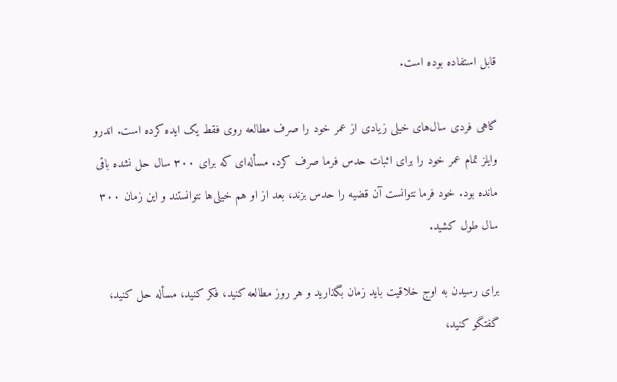قابل استفاده بوده است.

گاهی فردی سال‌های خیلی زیادی از عمر خود را صرف مطالعه روی فقط یک ایده کرده است. اندرو وایلز تمام عمر خود را برای اثبات حدس فرما صرف کرد. مسأله‌ای که برای ۳۰۰ سال حل نشده باقی مانده بود. خود فرما نتوانست آن قضیه را حدس بزند، بعد از او هم خیلی‌ها نتوانستند و این زمان ۳۰۰ سال طول کشید.

برای رسیدن به اوج خلاقیت باید زمان بگذارید و هر روز مطالعه کنید، فکر کنید، مسأله حل کنید، گفتگو کنید،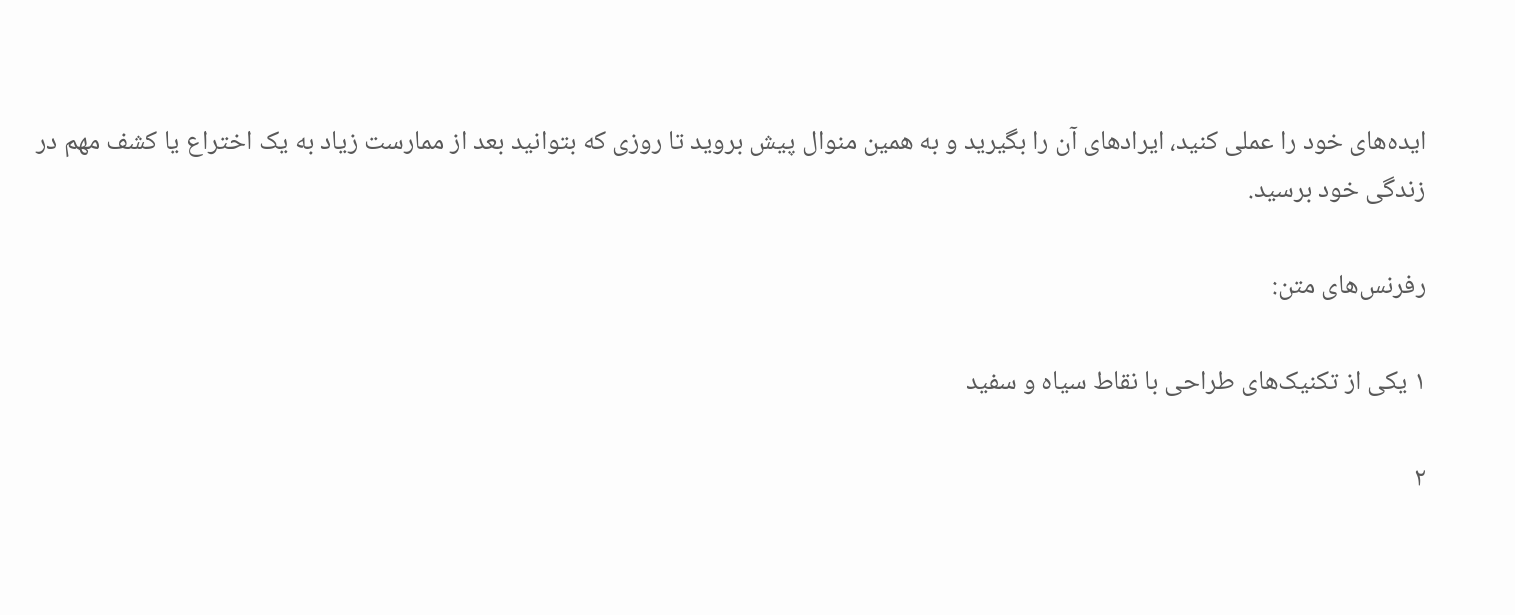ایده‌های خود را عملی کنید، ایرادهای آن را بگیرید و به همین منوال پیش بروید تا روزی که بتوانید بعد از ممارست زیاد به یک اختراع یا کشف مهم در زندگی خود برسید.

رفرنس‌های متن:

۱ یکی از تکنیک‌های طراحی با نقاط سیاه و سفید

۲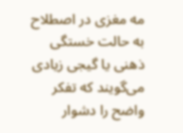مه مغزی در اصطلاح به حالت خستگی ذهنی یا گیجی زیادی می‌گویند که تفکر واضح را دشوار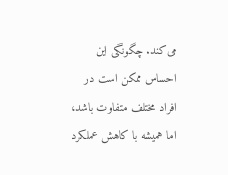می‌کند. چگونگی این احساس ممکن است در افراد مختلف متفاوت باشد، اما همیشه با کاهش عملکرد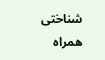شناختی همراه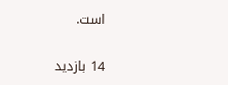است.

14 بازدید